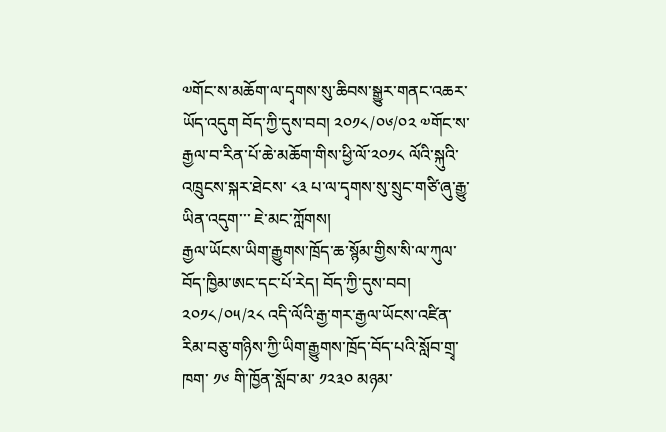༧གོང་ས་མཆོག་ལ་དྭགས་སུ་ཆིབས་སྒྱུར་གནང་འཆར་ཡོད་འདུག བོད་ཀྱི་དུས་བབ། ༢༠༡༨/༠༦/༠༢ ༧གོང་ས་རྒྱལ་བ་རིན་པོ་ཆེ་མཆོག་གིས་ཕྱི་ལོ་༢༠༡༨ ལོའི་སྐུའི་འཁྲུངས་སྐར་ཐེངས་ ༨༣ པ་ལ་དྭགས་སུ་སྲུང་གཙི་ཞུ་རྒྱུ་ཡིན་འདུག་་་ ཇེ་མང་ཀློགས།
རྒྱལ་ཡོངས་ཡིག་རྒྱུགས་ཁྲོད་ཆ་སྙོམ་གྱིས་སི་ལ་ཀུལ་བོད་ཁྱིམ་ཨང་དང་པོ་རེད། བོད་ཀྱི་དུས་བབ། ༢༠༡༨/༠༥/༢༨ འདི་ལོའི་རྒྱ་གར་རྒྱལ་ཡོངས་འཛིན་རིམ་བཅུ་གཉིས་ཀྱི་ཡིག་རྒྱུགས་ཁྲོད་བོད་པའི་སློབ་གྲྭ་ཁག་ ༡༦ གི་ཁྱོན་སློབ་མ་ ༡༢༣༠ མཉམ་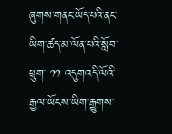ཞུགས་གནང་ཡོད་པའི་ནང་ཡིག་ཚད་མ་ལོན་པའི་སློབ་ཕྲུག་ ༡༡ འདུགའདི་ལོའི་རྒྱལ་ཡོངས་ཡིག་རྒྱུགས་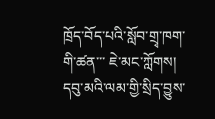ཁྲོད་བོད་པའི་སློབ་གྲྭ་ཁག་གི་ཚན་་་ ཇེ་མང་ཀློགས།
དབུ་མའི་ལམ་གྱི་སྲིད་བྱུས་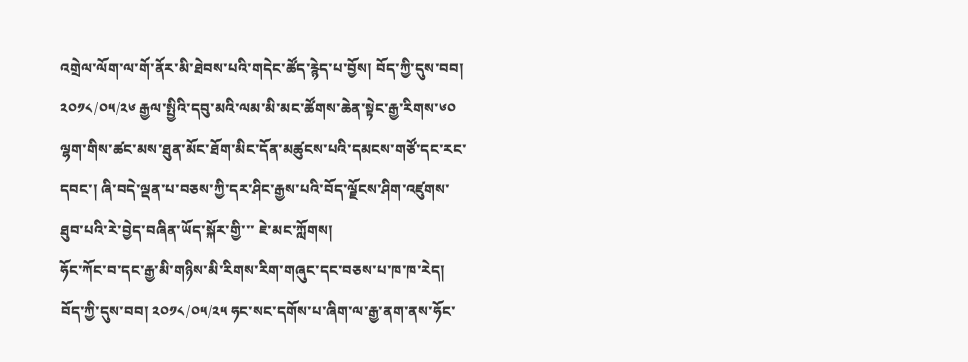འགྲེལ་ལོག་ལ་གོ་ནོར་མི་ཐེབས་པའི་གདེང་ཚོད་རྙེད་པ་བྱོས། བོད་ཀྱི་དུས་བབ། ༢༠༡༨/༠༥/༢༦ རྒྱལ་སྤྱིའི་དབུ་མའི་ལམ་མི་མང་ཚོགས་ཆེན་སྟེང་རྒྱ་རིགས་༦༠ ལྷག་གིས་ཚང་མས་ཐུན་མོང་ཐོག་མིང་དོན་མཚུངས་པའི་དམངས་གཙོ་དང་རང་དབང་། ཞི་བདེ་ལྡན་པ་བཅས་ཀྱི་དར་ཤིང་རྒྱས་པའི་བོད་ལྗོངས་ཤིག་འཛུགས་ཐུབ་པའི་རེ་བྱེད་བཞིན་ཡོད་སྐོར་གྱི་་་ ཇེ་མང་ཀློགས།
ཧོང་ཀོང་བ་དང་རྒྱ་མི་གཉིས་མི་རིགས་རིག་གཞུང་དང་བཅས་པ་ཁ་ཁ་རེད། བོད་ཀྱི་དུས་བབ། ༢༠༡༨/༠༥/༢༥ ཧང་སང་དགོས་པ་ཞིག་ལ་རྒྱ་ནག་ནས་ཧོང་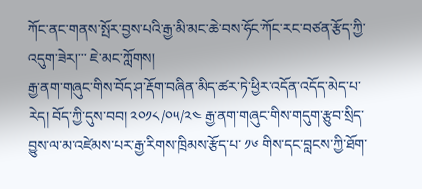ཀོང་ནང་གནས་སྤོར་བྱས་པའི་རྒྱ་མི་མང་ཆེ་བས་ཧོང་ཀོང་རང་བཙན་རྩོད་ཀྱི་འདུག་ཟེར།་་་ ཇེ་མང་ཀློགས།
རྒྱ་ནག་གཞུང་གིས་བོད་ཤ་རྡོག་བཞིན་མིད་ཚར་ཏེ་ཕྱིར་འདོན་འདོད་མེད་པ་རེད། བོད་ཀྱི་དུས་བབ། ༢༠༡༨/༠༥/༢༤ རྒྱ་ནག་གཞུང་གིས་གདུག་རྩུབ་སྲིད་བྱུས་ལ་མ་འཛེམས་པར་རྒྱ་རིགས་ཁྲིམས་རྩོད་པ་ ༡༦ གིས་དང་བླངས་ཀྱི་ཐོག་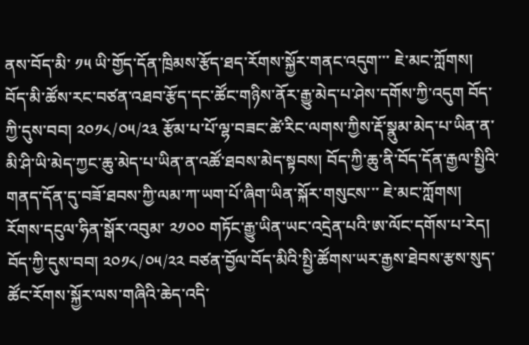ནས་བོད་མི་ ༡༥ ཡི་གྱོད་དོན་ཁྲིམས་རྩོད་ཐད་རོགས་སྐྱོར་གནང་འདུག་་་ ཇེ་མང་ཀློགས།
བོད་མི་ཚོས་རང་བཙན་འཐབ་རྩོད་དང་ཚོང་གཉིས་ནོར་རྒྱུ་མེད་པ་ཤེས་དགོས་ཀྱི་འདུག བོད་ཀྱི་དུས་བབ། ༢༠༡༨/༠༥/༢༣ རྩོམ་པ་པོ་ལྷ་བཟང་ཚེ་རིང་ལགས་ཀྱིས་རྡོ་སྣུམ་མེད་པ་ཡིན་ན་མི་ཤི་ཡི་མེད་ཀྱང་ཆུ་མེད་པ་ཡིན་ན་འཚོ་ཐབས་མེད་སྟབས། བོད་ཀྱི་ཆུ་ནི་བོད་དོན་རྒྱལ་སྤྱིའི་གནད་དོན་དུ་བཟོ་ཐབས་ཀྱི་ལམ་ཀ་ཡག་པོ་ཞིག་ཡིན་སྐོར་གསུངས་་་ ཇེ་མང་ཀློགས།
རོགས་དངུལ་ཧིན་སྒོར་འབུམ་ ༢༡༠༠ གཏོང་རྒྱུ་ཡིན་ཡང་འདྲེན་པའི་ཨ་ལོང་དགོས་པ་རེད། བོད་ཀྱི་དུས་བབ། ༢༠༡༨/༠༥/༢༢ བཙན་བྱོལ་བོད་མིའི་སྤྱི་ཚོགས་ཡར་རྒྱས་ཐེབས་རྩས་སུད་ཚོང་རོགས་སྐྱོར་ལས་གཞིའི་ཆེད་འདི་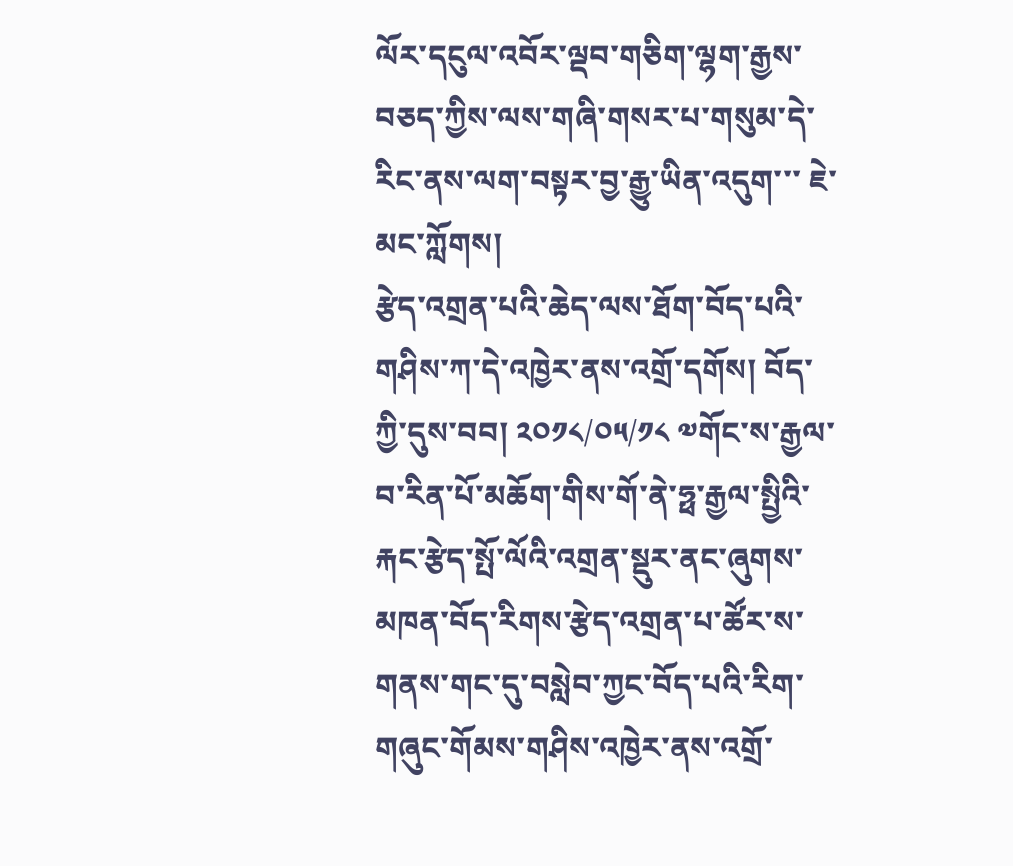ལོར་དངུལ་འབོར་ལྡབ་གཅིག་ལྷག་རྒྱས་བཅད་ཀྱིས་ལས་གཞི་གསར་པ་གསུམ་དེ་རིང་ནས་ལག་བསྟར་བྱ་རྒྱུ་ཡིན་འདུག་་་ ཇེ་མང་ཀློགས།
རྩེད་འགྲན་པའི་ཆེད་ལས་ཐོག་བོད་པའི་གཤིས་ཀ་དེ་འཁྱེར་ནས་འགྲོ་དགོས། བོད་ཀྱི་དུས་བབ། ༢༠༡༨/༠༥/༡༨ ༧གོང་ས་རྒྱལ་བ་རིན་པོ་མཆོག་གིས་གོ་ནེ་ཧྥ་རྒྱལ་སྤྱིའི་རྐང་རྩེད་སྤོ་ལོའི་འགྲན་སྡུར་ནང་ཞུགས་མཁན་བོད་རིགས་རྩེད་འགྲན་པ་ཚོར་ས་གནས་གང་དུ་བསླེབ་ཀྱང་བོད་པའི་རིག་གཞུང་གོམས་གཤིས་འཁྱེར་ནས་འགྲོ་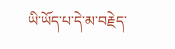ཡི་ཡོད་པ་དེ་མ་བརྗེད་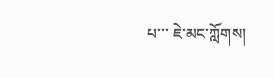པ་་་ ཇེ་མང་ཀློགས།